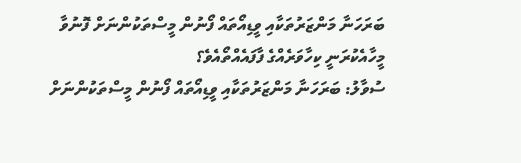ބަރަހަނާ މަންޒަރުތަކާއި ވީޑިއޯތައް ފޯނުން މީސްތަކުންނަށް ފޮނުވާ މީހާއެކުރަނީ ކިހާވަރެއްގެ ފާފައެއްތޯއެވެ؟
ސުވާލު: ބަރަހަނާ މަންޒަރުތަކާއި ވީޑިއޯތައް ފޯނުން މީސްތަކުންނަށް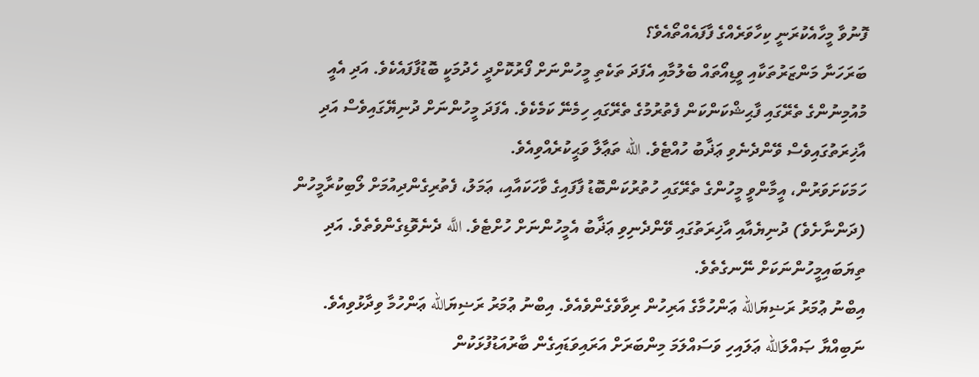ފޮނުވާ މީހާއެކުރަނީ ކިހާވަރެއްގެ ފާފައެއްތޯއެވެ؟
ބަރަހަނާ މަންޒަރުތަކާއި ވީޑިއޯތައް ބެލުމާއި އެފަދަ ތަކެތި މީހުންނަށް ފޯރުކޮށްދީ ހެދުމަކީ ބޮޑުފާފައެކެވެ. އަދި އެއީ މުއުމިނުންގެ ތެރޭގައި ފާޙިޝްކަންކަން ފެތުރުމުގެ ތެރޭގައި ހިމެނޭ ކަމެކެވެ. އެފަދަ މީހުންނަށް ދުނިޔޭގައިވެސް އަދި އާޚިރަތުގައިވެސް ވޭންދެނެވި ޢަޛާބު ހުއްޓެވެ. الله ތަޢާލާ ވަޙީކުރެއްވިއެވެ.
ހަމަކަށަވަރުން، އީމާންވީ މީހުންގެ ތެރޭގައި ހުތުރުކަންބޮޑު ފާފައިގެ ވާހަކައާއި، ޢަމަލު، ފެތުރިގެންދިއުމަށް ލޯބިކުރާމީހުން (ދަންނާށެވެ) ދުނިޔެއާއި އާޚިރަތުގައި ވޭންދެނިވި ޢަޛާބު އެމީހުންނަށް ހުށްޓެވެ. اللَّه ދެނެވޮޑިގެންވެތެވެ. އަދި ތިޔަބައިމީހުންނަކަށް ނޭނގެތެވެ.
އިބްނު ޢުމަރު ރަޟިޔަالله ޢަންހުމާގެ އަރިހުން ރިވާވެގެންވެއެވެ. އިބްނު ޢުމަރު ރަޟިޔަالله ޢަންހުމާ ވިދާޅުވިއެވެ. ނަބިއްޔާ ޞައްލަالله ޢަލައިހި ވަސައްލަމަ މިންބަރަށް އަރައިވަޑައިގެން ބާރުއަޑުފުޅަކުން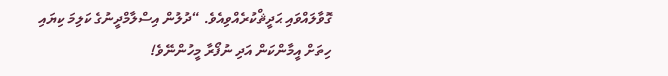ގޮވާލައްވައި ޙަދީޘްކުރެއްވިއެވެ. “ދުލުން އިސްލާމްދީނުގެ ކަލިމަ ކިޔައި ހިތަށް އީމާންކަން އަދި ނުފޯރާ މީހުންނޭވެ!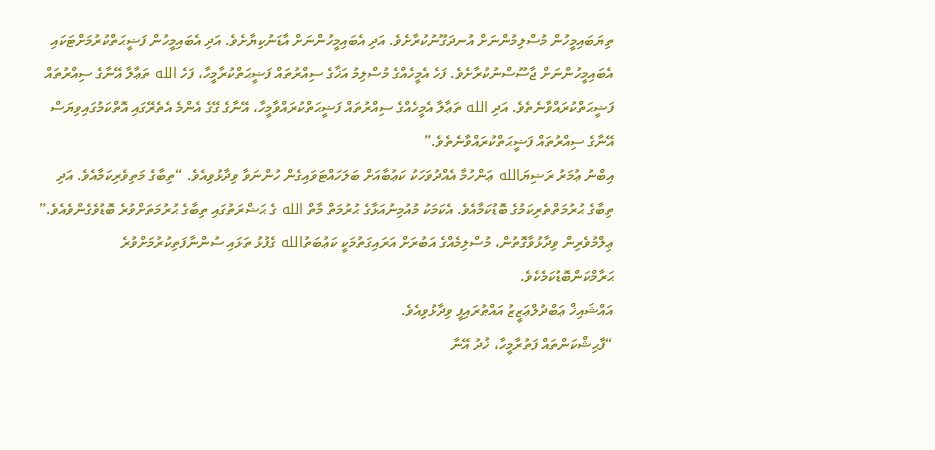ތިޔަބައިމީހުން މުސްލިމުންނަށް އުނދަގޫނުކުރާށެވެ. އަދި އެބައިމީހުންނަށް އާޑަނުކިޔާށެވެ. އަދި އެބައިމީހުން ފަޟީޙަތްކުރުމަށްޓަކައި އެބައިމީހުންނަށް ޖާސޫސްނުކުރާށެވެ. ފަހެ އެމީހެއްގެ މުސްލިމު އަޚާގެ ސިއްރުތައް ފަޟީޙަތްކުރާމީހާ، ފަހެ الله ތަޢާލާ އޭނާގެ ސިއްރުތައް ފަޟީޙަތްކުރައްވާނެތެވެ. އަދި الله ތަޢާލާ އެމީހެއްގެ ސިއްރުތައް ފަޟީޙަތްކުރައްވާމީހާ، އޭނާގެ ގޭގެ އެންމެ އެތެރޭގައި އޮތްކަމުގައިވިޔަސް އޭނާގެ ސިއްރުތައް ފަޟީޙަތްކުރައްވާނެތެވެ.”
އިބްނު ޢުމަރު ރަޟިޔަالله ޢަންހުމާ އެއްދުވަހަކު ކަޢުބާއަށް ބަލަހައްޓަވައިގެން ހުންނަވާ ވިދާޅުވިއެވެ. “ތިބާގެ މަތިވެރިކަމާއެވެ. އަދި ތިބާގެ ޙުރުމަތްތެރިކަމުގެ ބޮޑުކަމާއެވެ. އެކަމަކު މުއުމިނުއަޅާގެ ޙުރުމަތް މާތް الله ގެ ޙަޟްރަތުގައި ތިބާގެ ޙުރުމަތަށްވުރެ ބޮޑުވެގެންވެއެވެ.”
ޢިލްމުވެރިން ވިދާޅުވާގޮތުން، މުސްލިމެއްގެ އަބުރަށް އަރައިގަތުމަކީ ކަޢުބަތުالله ގެފުޅު ތަޅައި ސުންނާފަތިކުރުމަށްވުރެ ޙަރާމްކަންބޮޑުކަމެކެވެ.
އައްޝައިޚް ޢަބްދުލްޢަޒީޒު އައްޠުރައިފީ ވިދާޅުވިއެވެ.
“ފާޙިޝްކަންތައް ފަތުރާމީހާ، ޚުދު އޭނާ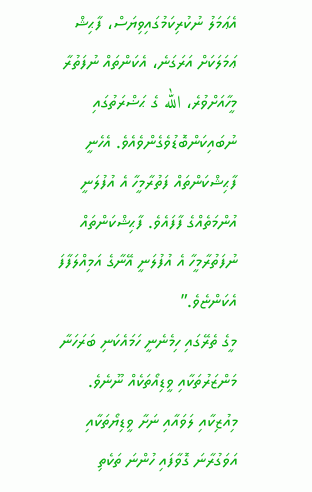އެޢަމަލު ނުކުރިކަމުގައިވިޔަސް، ފާޙިޝް ޢަމަލަކަށް އަރަގަނެ، އެކަންތައް ނުފަތުރާ މީހާއަށްވުރެ، الله ގެ ޙަޟްރަތުގައި ނުބައިކަންބޮޑުވެގެންވެއެވެ. އެހެނީ ފާޙިޝްކަންތައް ފަތުރާމީހާ އެ އުފުލަނީ އުންމަތެއްގެ ފާފައެވެ. ފާޙިޝްކަންތައް ނުފަތުރާމީހާ އެ އުފުލަނީ އޭނާގެ އަމިއްލަފާފަ އެކަންޏެވެ.”
މީގެ ތެރޭގައި ހިމެނެނީ ހަމައެކަނި ބަރަހަނާ މަންޒަރުތަކާއި ވީޑިއޯތަކެއް ނޫނެވެ. މިއުޒިކާއި ލަވައާއި ނަށާ ވީޑިޔޯތަކާއި އަވަގުރާނަ ގޮވާފައި ހުންނަ ތަކެތި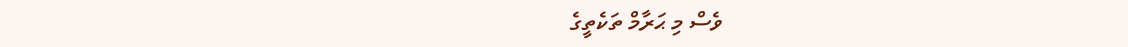ވެސް މި ޙަރާމް ތަކެތީގެ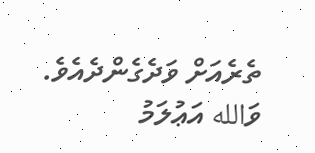ތެރެއަށް ވަދެގެންދެއެވެ.
ވަالله އަޢުލަމު